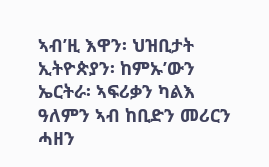ኣብ’ዚ እዋን፡ ህዝቢታት ኢትዮጵያን፡ ከምኡ’ውን ኤርትራ፡ ኣፍሪቃን ካልእ ዓለምን ኣብ ከቢድን መሪርን ሓዘን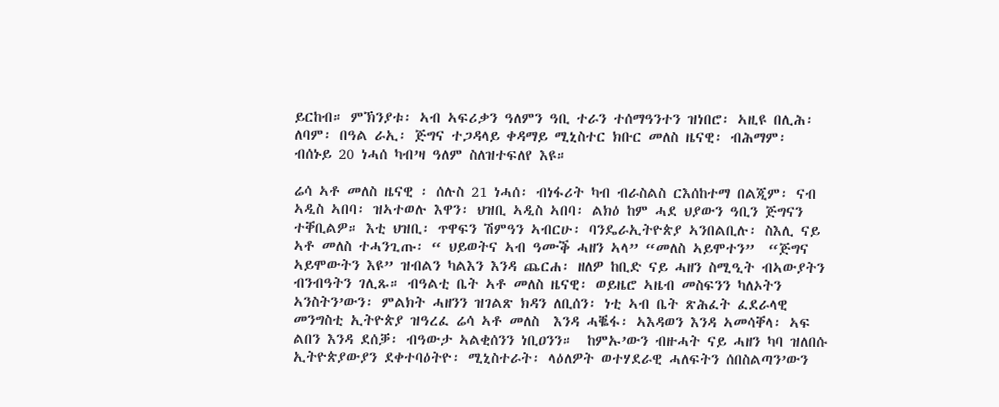ይርከብ። ምኽንያቱ፡ ኣብ ኣፍሪቃን ዓለምን ዓቢ ተራን ተሰማዓንተን ዝነበሮ፡ ኣዚዩ በሊሕ፡ ለባም፡ በዓል ራኢ፡ ጅግና ተጋዳላይ ቀዳማይ ሚኒስተር ክቡር መለስ ዜናዊ፡ ብሕማም፡ ብሰኑይ 20 ነሓሰ ካብ’ዛ ዓለም ስለዝተፍለየ እዩ።

ሬሳ ኣቶ መለስ ዜናዊ ፡ ሰሉስ 21 ነሓሰ፡ ብነፋሪት ካብ ብራስልስ ርእሰከተማ በልጂም፡ ናብ ኣዲስ ኣበባ፡ ዝኣተወሉ እዋን፡ ህዝቢ ኣዲስ ኣበባ፡ ልክዕ ከም ሓደ ህያውን ዓቢን ጅግናን ተቐቢልዎ። እቲ ህዝቢ፡ ጥዋፍን ሽምዓን ኣብርሁ፡ ባንዴራኢትዮጵያ ኣንበልቢሉ፡ ስእሊ ናይ ኣቶ መለስ ተሓንጊጡ፡ “ ህይወትና ኣብ ዓሙቕ ሓዘን ኣላ” “መለስ ኣይሞተን”  “ጅግና ኣይሞውትን እዩ” ዝብልን ካልእን እንዳ ጨርሐ፡ ዘለዎ ከቢድ ናይ ሓዘን ስሚዒት ብኣውያትን ብንብዓትን ገሊጹ። ብዓልቲ ቤት ኣቶ መለስ ዜናዊ፡ ወይዜሮ ኣዜብ መስፍንን ካለኦትን ኣንስትን’ውን፡ ምልክት ሓዘንን ዝገልጽ ክዳን ለቢሰን፡ ነቲ ኣብ ቤት ጽሕፈት ፈደራላዊ መንግስቲ ኢትዮጵያ ዝዓረፈ ሬሳ ኣቶ መለስ  እንዳ ሓቘፋ፡ ኣእዳወን እንዳ ኣመሳቐላ፡ ኣፍ ልበን እንዳ ደሰቓ፡ ብዓውታ ኣልቂሰንን ነቢዐንን።  ከምኡ’ውን ብዙሓት ናይ ሓዘን ካባ ዝለበሱ ኢትዮጵያውያን ደቀተባዕትዮ፡ ሚኒስተራት፡ ላዕለዎት ወተሃደራዊ ሓለፍትን ሰበስልጣን’ውን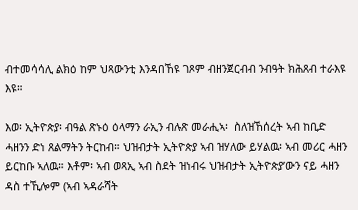ብተመሳሳሊ ልክዕ ከም ህጻውንቲ እንዳበኸዩ ገጾም ብዘንጀርብብ ንብዓት ክሕጸብ ተራእዩ እዩ።

እወ፡ ኢትዮጵያ፡ ብዓል ጽኑዕ ዕላማን ራኢን ብሉጽ መራሒኣ፡  ስለዝኸሰረት ኣብ ከቢድ ሓዘንን ድነ ጸልማትን ትርከብ። ህዝብታት ኢትዮጵያ ኣብ ዝሃለው ይሃልዉ፡ ኣብ መሪር ሓዘን ይርከቡ ኣለዉ። እቶም፡ ኣብ ወጻኢ ኣብ ስደት ዝነብሩ ህዝብታት ኢትዮጵያ’ውን ናይ ሓዘን ዳስ ተኺሎም (ኣብ ኣዳራሻት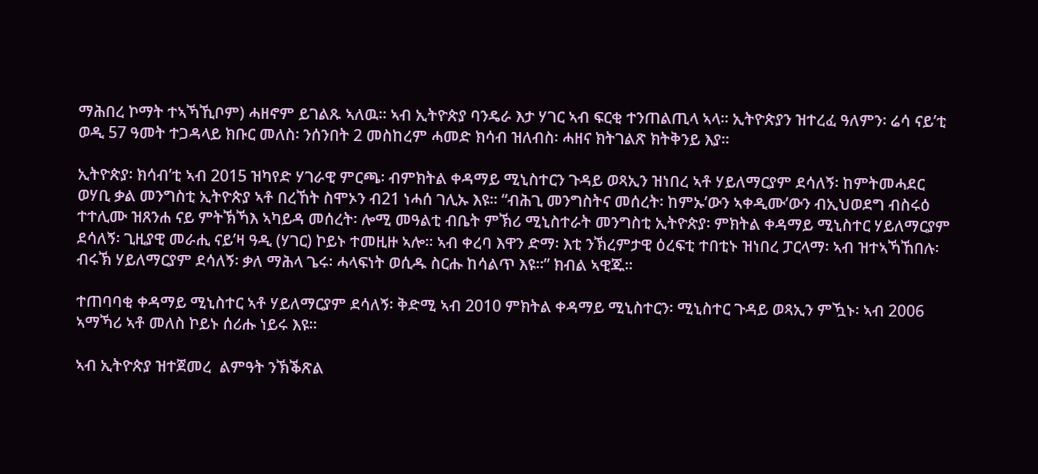ማሕበረ ኮማት ተኣኻኺቦም) ሓዘኖም ይገልጹ ኣለዉ። ኣብ ኢትዮጵያ ባንዴራ እታ ሃገር ኣብ ፍርቂ ተንጠልጢላ ኣላ። ኢትዮጵያን ዝተረፈ ዓለምን፡ ሬሳ ናይ’ቲ ወዲ 57 ዓመት ተጋዳላይ ክቡር መለስ፡ ንሰንበት 2 መስከረም ሓመድ ክሳብ ዝለብስ፡ ሓዘና ክትገልጽ ክትቅንይ እያ።

ኢትዮጵያ፡ ክሳብ’ቲ ኣብ 2015 ዝካየድ ሃገራዊ ምርጫ፡ ብምክትል ቀዳማይ ሚኒስተርን ጉዳይ ወጻኢን ዝነበረ ኣቶ ሃይለማርያም ደሳለኝ፡ ከምትመሓደር ወሃቢ ቃል መንግስቲ ኢትዮጵያ ኣቶ በረኸት ስሞኦን ብ21 ነሓሰ ገሊኡ እዩ። “ብሕጊ መንግስትና መሰረት፡ ከምኡ’ውን ኣቀዲሙ’ውን ብኢህወደግ ብስሩዕ ተተሊሙ ዝጸንሐ ናይ ምትኽኻእ ኣካይዳ መሰረት፡ ሎሚ መዓልቲ ብቤት ምኽሪ ሚኒስተራት መንግስቲ ኢትዮጵያ፡ ምክትል ቀዳማይ ሚኒስተር ሃይለማርያም ደሳለኝ፡ ጊዚያዊ መራሒ ናይ’ዛ ዓዲ (ሃገር) ኮይኑ ተመዚዙ ኣሎ። ኣብ ቀረባ እዋን ድማ፡ እቲ ንኽረምታዊ ዕረፍቲ ተበቲኑ ዝነበረ ፓርላማ፡ ኣብ ዝተኣኻኸበሉ፡ ብሩኽ ሃይለማርያም ደሳለኝ፡ ቃለ ማሕላ ጌሩ፡ ሓላፍነት ወሲዱ ስርሑ ከሳልጥ እዩ።” ክብል ኣዊጁ።

ተጠባባቂ ቀዳማይ ሚኒስተር ኣቶ ሃይለማርያም ደሳለኝ፡ ቅድሚ ኣብ 2010 ምክትል ቀዳማይ ሚኒስተርን፡ ሚኒስተር ጉዳይ ወጻኢን ምዃኑ፡ ኣብ 2006 ኣማኻሪ ኣቶ መለስ ኮይኑ ሰሪሑ ነይሩ እዩ።

ኣብ ኢትዮጵያ ዝተጀመረ  ልምዓት ንኽቕጽል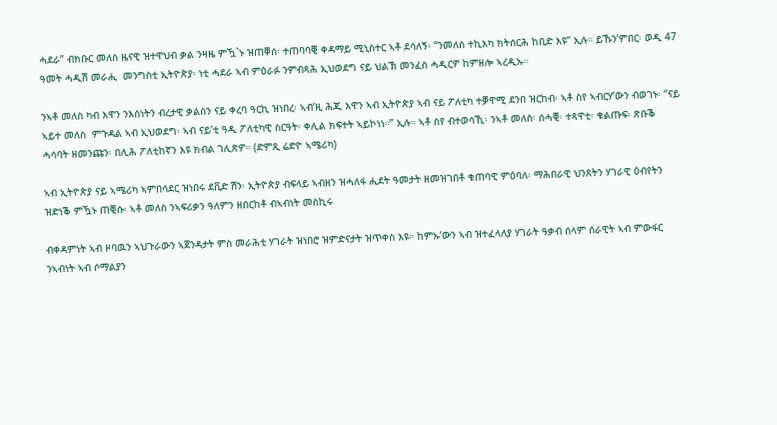ሓደራ” ብክቡር መለስ ዜናዊ ዝተዋህብ ቃል ንዛዜ ምዃ`ኑ ዝጠቐሰ፡ ተጠባባቒ ቀዳማይ ሚኒስተር ኣቶ ደሳለኝ፡ “ንመለስ ተኪእካ ክትሰርሕ ከቢድ እዩ” ኢሉ። ይኹን’ምበር፡ ወዲ 47 ዓመት ሓዲሽ መራሒ  መንግስቲ ኢትዮጵያ፡ ነቲ ሓደራ ኣብ ምዕራፉ ንምብጻሕ ኢህወደግ ናይ ህልኽ መንፈስ ሓዲርዎ ከምዘሎ ኣረዲኡ።

ንኣቶ መለስ ካብ እዋን ንእስነትን ብረታዊ ቃልስን ናይ ቀረባ ዓርኪ ዝነበረ፡ ኣብ’ዚ ሕጂ እዋን ኣብ ኢትዮጵያ ኣብ ናይ ፖለቲካ ተቓዋሚ ደንበ ዝርከብ፡ ኣቶ ስየ ኣብርሃ’ውን ብወገኑ፡ “ናይ ኣይተ መለስ  ምጉዳል ኣብ ኢህወደግ፡ ኣብ ናይ’ቲ ዓዲ ፖለቲካዊ ስርዓት፡ ቀሊል ክፍተት ኣይኮነነ።” ኢሉ። ኣቶ ስየ ብተወሳኺ፡ ንኣቶ መለስ፡ ሰሓቒ፡ ተጻዋቲ፡ ቁልጡፍ፡ ጽቡቕ ሓሳባት ዘመንጩን፡ በሊሕ ፖለቲከኛን እዩ ክብል ገሊጽዎ። (ድምጺ ሬድዮ ኣሜሪካ)

ኣብ ኢትዮጵያ ናይ ኣሜሪካ ኣምበሳደር ዝነበሩ ደቪድ ሽን፡ ኢትዮጵያ ብፍላይ ኣብዘን ዝሓለፋ ሒደት ዓመታት ዘመዝገበቶ ቁጠባዊ ምዕባለ፡ ማሕበራዊ ህንጸትን ሃገራዊ ዕብየትን ዝድነቕ ምዃኑ ጠቒሱ፡ ኣቶ መለስ ንኣፍሪቃን ዓለምን ዘበርከቶ ብኣብነት መስኪሩ

ብቀዳምነት ኣብ ዞባዉን ኣህጉራውን ኣጀንዳታት ምስ መራሕቲ ሃገራት ዝነበሮ ዝምድናታት ዝጥቀስ እዩ። ከምኡ’ውን ኣብ ዝተፈላለያ ሃገራት ዓቃብ ሰላም ሰራዊት ኣብ ምውፋር ንኣብነት ኣብ ሶማልያን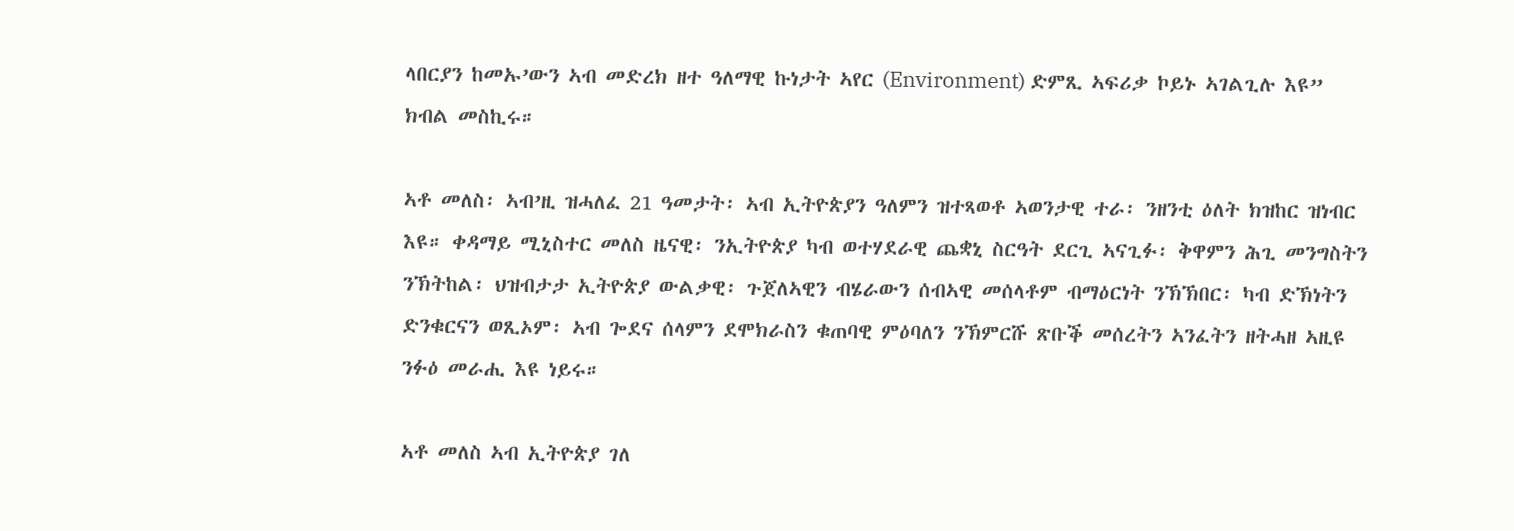ላበርያን ከመኡ’ውን ኣብ መድረክ ዘተ ዓለማዊ ኩነታት ኣየር (Environment) ድምጺ ኣፍሪቃ ኮይኑ ኣገልጊሉ እዩ” ክብል መስኪሩ።

ኣቶ መለስ፡ ኣብ’ዚ ዝሓለፈ 21 ዓመታት፡ ኣብ ኢትዮጵያን ዓለምን ዝተጻወቶ ኣወንታዊ ተራ፡ ንዘንቲ ዕለት ክዝከር ዝነብር እዩ። ቀዳማይ ሚኒስተር መለስ ዜናዊ፡ ንኢትዮጵያ ካብ ወተሃደራዊ ጨቋኒ ስርዓት ደርጊ ኣናጊፉ፡ ቅዋምን ሕጊ መንግስትን ንኽትከል፡ ህዝብታታ ኢትዮጵያ ውልቃዊ፡ ጉጀለኣዊን ብሄራውን ሰብኣዊ መሰላቶም ብማዕርነት ንኽኽበር፡ ካብ ድኽነትን ድንቁርናን ወጺኦም፡ ኣብ ጐደና ሰላምን ደሞክራስን ቁጠባዊ ምዕባለን ንኽምርሹ ጽቡቕ መሰረትን ኣንፈትን ዘትሓዘ ኣዚዩ ንፉዕ መራሒ እዩ ነይሩ።

ኣቶ መለስ ኣብ ኢትዮጵያ ገለ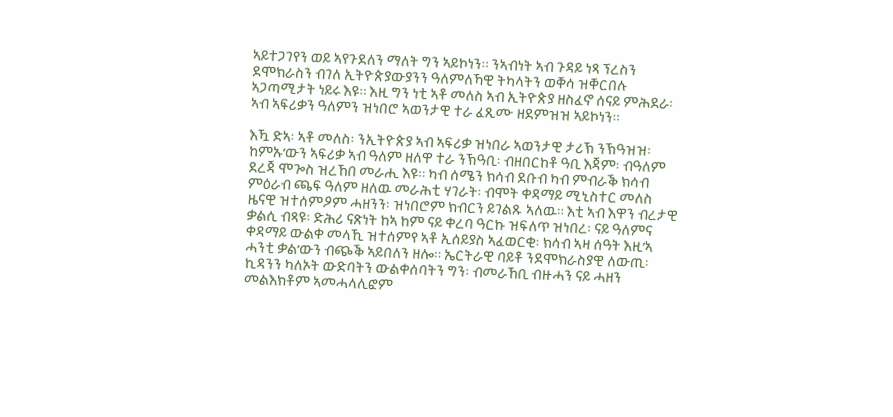ኣይተጋገየን ወይ ኣየጉደለን ማለት ግን ኣይኮነን። ንኣብነት ኣብ ጉዳይ ነጻ ፕረስን ደሞክራስን ብገለ ኢትዮጵያውያንን ዓለምለኻዊ ትካላትን ወቐሳ ዝቐርበሉ ኣጋጣሚታት ነይሩ እዩ። እዚ ግን ነቲ ኣቶ መለስ ኣብ ኢትዮጵያ ዘስፈኖ ሰናይ ምሕደራ፡ ኣብ ኣፍሪቃን ዓለምን ዝነበሮ ኣወንታዊ ተራ ፈጺሙ ዘደምዝዝ ኣይኮነን።

እዃ ድኣ፡ ኣቶ መለስ፡ ንኢትዮጵያ ኣብ ኣፍሪቃ ዝነበራ ኣወንታዊ ታሪኽ ንኽዓዝዝ፡ ከምኡ’ውን ኣፍሪቃ ኣብ ዓለም ዘለዋ ተራ ንኽዓቢ፡ ብዘበርከቶ ዓቢ እጃም፡ ብዓለም ደረጃ ሞጐስ ዝረኸበ መራሒ እዩ። ካብ ሰሜን ክሳብ ደቡብ ካብ ምብራቕ ክሳብ ምዕራብ ጫፍ ዓለም ዘለዉ መራሕቲ ሃገራት፡ ብሞት ቀዳማይ ሚኒስተር መለስ ዜናዊ ዝተሰምዖም ሓዘንን፡ ዝነበሮም ክብርን ይገልጹ ኣለዉ። እቲ ኣብ እዋን ብረታዊ ቃልሲ ብጻዩ፡ ድሕሪ ናጽነት ከኣ ከም ናይ ቀረባ ዓርኩ ዝፍለጥ ዝነበረ፡ ናይ ዓለምና ቀዳማይ ውልቀ መላኺ ዝተሰምየ ኣቶ ኢሰይያስ ኣፈወርቂ፡ ክሳብ ኣዛ ሰዓት እዚ’ኣ ሓንቲ ቃል’ውን ብጭቕ ኣይበለን ዘሎ። ኤርትራዊ ባይቶ ንደሞክራስያዊ ለውጢ፡ ኪዳንን ካለኦት ውድባትን ውልቀሰባትን ግን፡ ብመራኸቢ ብዙሓን ናይ ሓዘን መልእክቶም ኣመሓላሊፎም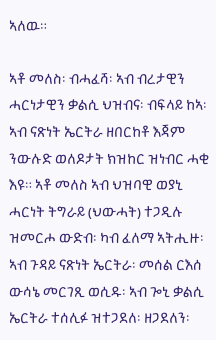ኣለዉ።

ኣቶ መለስ፡ ብሓፈሻ፡ ኣብ ብረታዊን ሓርነታዊን ቃልሲ ህዝብና፡ ብፍላይ ከኣ፡ ኣብ ናጽነት ኤርትራ ዘበርከቶ እጃም ንውሉድ ወለዶታት ክዝከር ዝነብር ሓቂ እዩ። ኣቶ መለስ ኣብ ህዝባዊ ወያኒ ሓርነት ትግራይ (ህውሓት) ተጋዲሉ ዝመርሖ ውድብ፡ ካብ ፈለማ ኣትሒዙ፡ ኣብ ጉዳይ ናጽነት ኤርትራ፡ መሰል ርእሰ ውሳኔ መርገጺ ወሲዱ፡ ኣብ ጐኒ ቃልሲ ኤርትራ ተሰሊፉ ዝተጋደለ፡ ዘጋደለን፡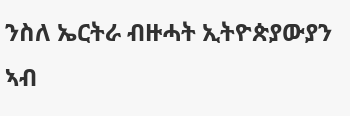ንስለ ኤርትራ ብዙሓት ኢትዮጵያውያን ኣብ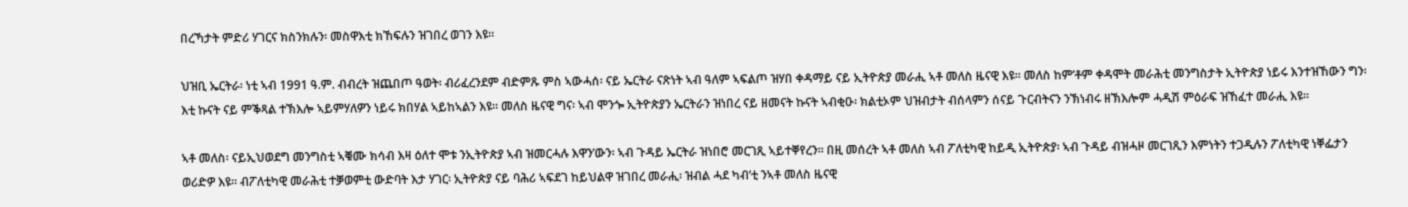በረኻታት ምድሪ ሃገርና ክስንክሉን፡ መስዋእቲ ክኸፍሉን ዝገበረ ወገን እዩ።

ህዝቢ ኤርትራ፡ ነቲ ኣብ 1991 ዓ.ም. ብብረት ዝጨበጦ ዓወት፡ ብሪፈረንደም ብድምጹ ምስ ኣውሓሰ፡ ናይ ኤርትራ ናጽነት ኣብ ዓለም ኣፍልጦ ዝሃበ ቀዳማይ ናይ ኢትዮጵያ መራሒ ኣቶ መለስ ዜናዊ እዩ። መለስ ከም’ቶም ቀዳሞት መራሕቲ መንግስታት ኢትዮጵያ ነይሩ እንተዝኸውን ግን፡ እቲ ኩናት ናይ ምቕጻል ተኽእሎ ኣይምሃለዎን ነይሩ ክበሃል ኣይከኣልን እዩ። መለስ ዜናዊ ግና፡ ኣብ ሞንጐ ኢትዮጵያን ኤርትራን ዝነበረ ናይ ዘመናት ኩናት ኣብቂዑ፡ ክልቲኦም ህዝብታት ብሰላምን ሰናይ ጉርብትናን ንኽነብሩ ዘኽእሎም ሓዲሽ ምዕራፍ ዝኸፈተ መራሒ እዩ።

ኣቶ መለስ፡ ናይኢህወደግ መንግስቲ ኣቑሙ ክሳብ እዛ ዕለተ ሞቱ ንኢትዮጵያ ኣብ ዝመርሓሉ እዋን’ውን፡ ኣብ ጉዳይ ኤርትራ ዝነበሮ መርገጺ ኣይተቐየረን። በዚ መሰረት ኣቶ መለስ ኣብ ፖለቲካዊ ከይዲ ኢትዮጵያ፡ ኣብ ጉዳይ ብዝሓዞ መርገጺን እምነትን ተጋዲሉን ፖለቲካዊ ነቐፌታን ወሪድዎ እዩ። ብፖለቲካዊ መራሕቲ ተቓወምቲ ውድባት እታ ሃገር፡ ኢትዮጵያ ናይ ባሕሪ ኣፍደገ ከይህልዋ ዝገበረ መራሒ፡ ዝብል ሓደ ካብ’ቲ ንኣቶ መለስ ዜናዊ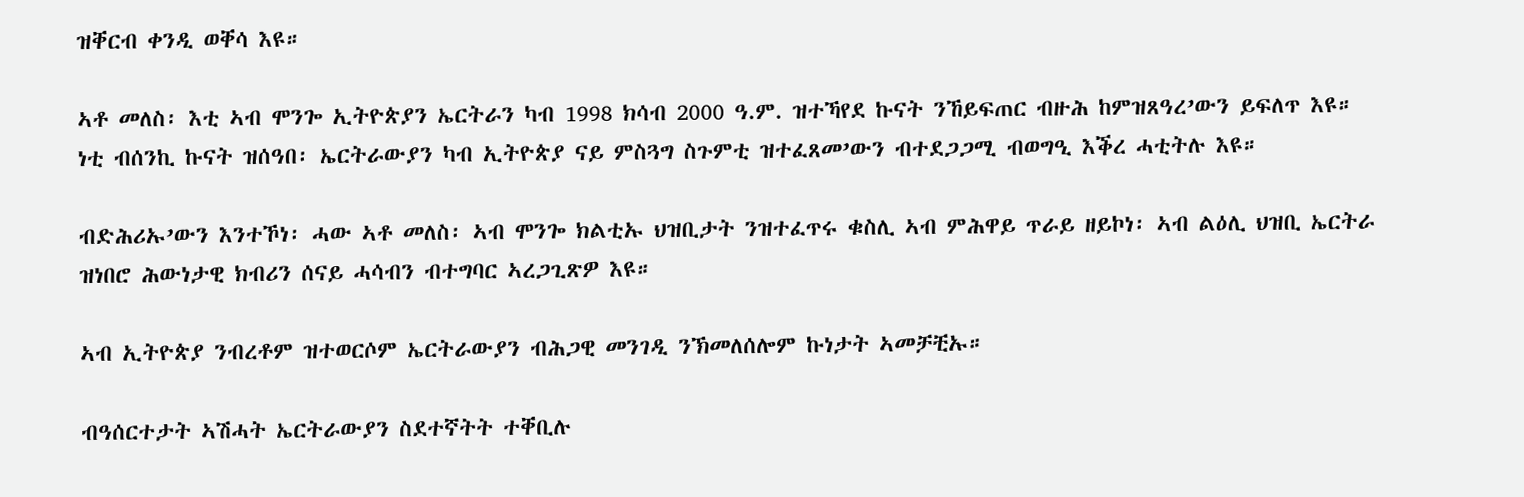ዝቐርብ ቀንዲ ወቐሳ እዩ።

ኣቶ መለስ፡ እቲ ኣብ ሞንጐ ኢትዮጵያን ኤርትራን ካብ 1998 ክሳብ 2000 ዓ.ም. ዝተኻየደ ኩናት ንኸይፍጠር ብዙሕ ከምዝጸዓረ’ውን ይፍለጥ እዩ። ነቲ ብሰንኪ ኩናት ዝሰዓበ፡ ኤርትራውያን ካብ ኢትዮጵያ ናይ ምስጓግ ስጉምቲ ዝተፈጸመ’ውን ብተደጋጋሚ ብወግዒ እቕረ ሓቲትሉ እዩ።

ብድሕሪኡ’ውን እንተኾነ፡ ሓው ኣቶ መለስ፡ ኣብ ሞንጐ ክልቲኡ ህዝቢታት ንዝተፈጥሩ ቁስሊ ኣብ ምሕዋይ ጥራይ ዘይኮነ፡ ኣብ ልዕሊ ህዝቢ ኤርትራ ዝነበሮ ሕውነታዊ ክብሪን ሰናይ ሓሳብን ብተግባር ኣረጋጊጽዎ እዩ።

ኣብ ኢትዮጵያ ንብረቶም ዝተወርሶም ኤርትራውያን ብሕጋዊ መንገዲ ንኽመለሰሎም ኩነታት ኣመቻቺኡ።

ብዓሰርተታት ኣሽሓት ኤርትራውያን ስደተኛትት ተቐቢሉ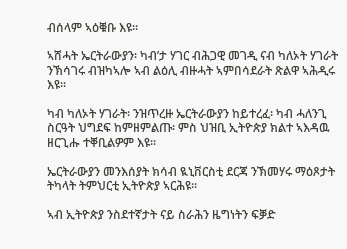ብሰላም ኣዕቑቡ እዩ።

ኣሸሓት ኤርትራውያን፡ ካብ’ታ ሃገር ብሕጋዊ መገዲ ናብ ካለኦት ሃገራት ንኽሳገሩ ብዝካኣሎ ኣብ ልዕሊ ብዙሓት ኣምበሳደራት ጽልዋ ኣሕዲሩ እዩ።

ካብ ካለኦት ሃገራት፡ ንዝጥረዙ ኤርትራውያን ከይተረፈ፡ ካብ ሓለንጊ ስርዓት ህግደፍ ከምዘምልጡ፡ ምስ ህዝቢ ኢትዮጵያ ክልተ ኣእዳዉ ዘርጊሑ ተቐቢልዎም እዩ።

ኤርትራውያን መንእሰያት ክሳብ ዪኒቨርስቲ ደርጃ ንኽመሃሩ ማዕጾታት ትካላት ትምህርቲ ኢትዮጵያ ኣርሕዩ።

ኣብ ኢትዮጵያ ንስደተኛታት ናይ ስራሕን ዜግነትን ፍቓድ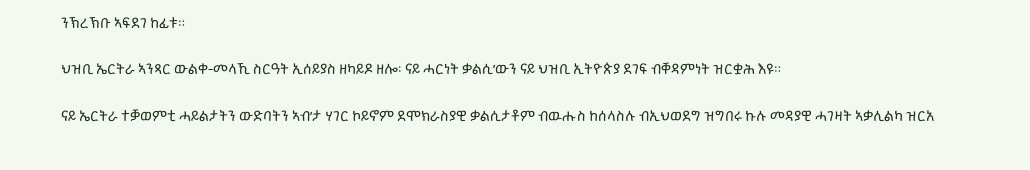ንኽረኽቡ ኣፍደገ ከፊቱ።

ህዝቢ ኤርትራ ኣንጻር ውልቀ-መላኺ ስርዓት ኢሰይያስ ዘካይዶ ዘሎ፡ ናይ ሓርነት ቃልሲ’ውን ናይ ህዝቢ ኢትዮጵያ ደገፍ ብቐዳምነት ዝርቋሕ እዩ።

ናይ ኤርትራ ተቓወምቲ ሓይልታትን ውድባትን ኣብ’ታ ሃገር ኮይኖም ደሞክራስያዊ ቃልሲታቶም ብዉሑስ ከሰላስሉ ብኢህወደግ ዝግበሩ ኩሉ መዳያዊ ሓገዛት ኣቃሊልካ ዝርአ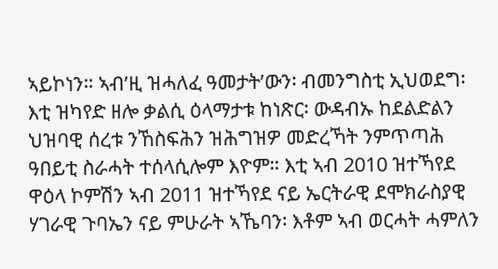ኣይኮነን። ኣብ’ዚ ዝሓለፈ ዓመታት’ውን፡ ብመንግስቲ ኢህወደግ፡ እቲ ዝካየድ ዘሎ ቃልሲ ዕላማታቱ ከነጽር፡ ውዳብኡ ከደልድልን ህዝባዊ ሰረቱ ንኸስፍሕን ዝሕግዝዎ መድረኻት ንምጥጣሕ ዓበይቲ ስራሓት ተሰላሲሎም እዮም። እቲ ኣብ 2010 ዝተኻየደ ዋዕላ ኮምሽን ኣብ 2011 ዝተኻየደ ናይ ኤርትራዊ ደሞክራስያዊ ሃገራዊ ጉባኤን ናይ ምሁራት ኣኼባን፡ እቶም ኣብ ወርሓት ሓምለን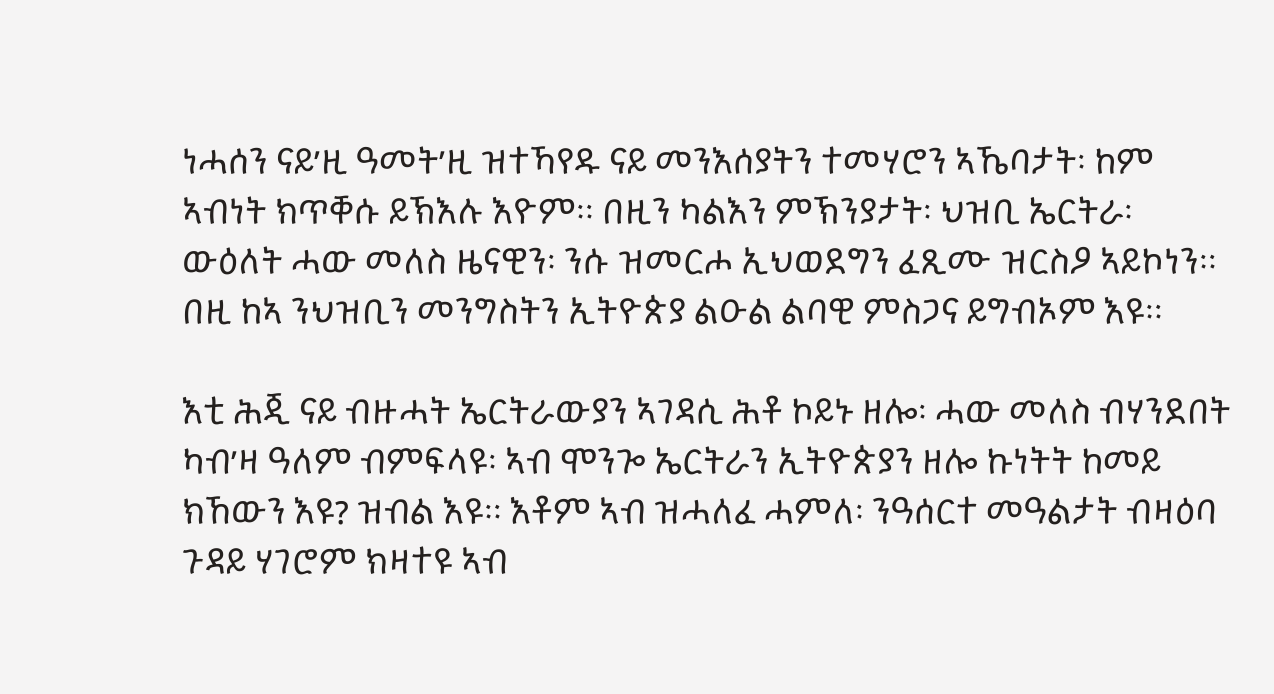ነሓሰን ናይ’ዚ ዓመት’ዚ ዝተኻየዱ ናይ መንእሰያትን ተመሃሮን ኣኼባታት፡ ከም ኣብነት ክጥቐሱ ይኽእሉ እዮም። በዚን ካልእን ምኽንያታት፡ ህዝቢ ኤርትራ፡ ውዕለት ሓው መለስ ዜናዊን፡ ንሱ ዝመርሖ ኢህወደግን ፈጺሙ ዝርስዖ ኣይኮነን። በዚ ከኣ ንህዝቢን መንግስትን ኢትዮጵያ ልዑል ልባዊ ምስጋና ይግብኦም እዩ።

እቲ ሕጂ ናይ ብዙሓት ኤርትራውያን ኣገዳሲ ሕቶ ኮይኑ ዘሎ፡ ሓው መለስ ብሃንደበት ካብ’ዛ ዓለም ብምፍላዩ፡ ኣብ ሞንጐ ኤርትራን ኢትዮጵያን ዘሎ ኩነትት ከመይ ክኸውን እዩ? ዝብል እዩ። እቶም ኣብ ዝሓለፈ ሓምለ፡ ንዓሰርተ መዓልታት ብዛዕባ ጉዳይ ሃገሮም ክዛተዩ ኣብ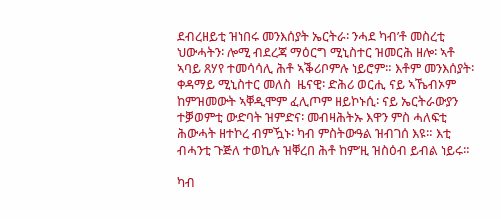ደብረዘይቲ ዝነበሩ መንእሰያት ኤርትራ፡ ንሓደ ካብ’ቶ መስረቲ ህውሓትን፡ ሎሚ ብደረጃ ማዕርግ ሚኒስተር ዝመርሕ ዘሎ፡ ኣቶ ኣባይ ጸሃየ ተመሳሳሊ ሕቶ ኣቕሪቦምሉ ነይሮም። እቶም መንእሰያት፡ ቀዳማይ ሚኒስተር መለስ  ዜናዊ፡ ድሕሪ ወርሒ ናይ ኣኼብኦም ከምዝመውት ኣቐዲሞም ፈሊጦም ዘይኮኑሲ፡ ናይ ኤርትራውያን ተቓወምቲ ውድባት ዝምድና፡ መብዛሕትኡ እዋን ምስ ሓለፍቲ ሕውሓት ዘተኮረ ብምዃኑ፡ ካብ ምስትውዓል ዝብገሰ እዩ። እቲ ብሓንቲ ጉጅለ ተወኪሉ ዝቐረበ ሕቶ ከም’ዚ ዝስዕብ ይብል ነይሩ።

ካብ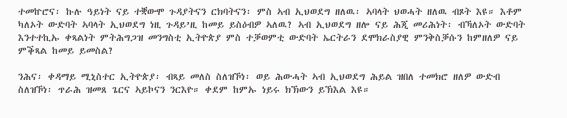ተመኵሮና፡ ኩሉ ዓይነት ናይ ተቛውሞ ጉዳያትናን ርክባትናን፡ ምስ ኣብ ኢህወደግ ዘለዉ፡ ኣባላት ህወሓት ዘለዉ ብጾት እዩ። እቶም ካለኦት ውድባት ኣባላት ኢህወደግ ነዚ ጉዳይ’ዚ ከመይ ይስዕብዎ ኣለዉ? ኣብ ኢህወደግ ዘሎ ናይ ሕጂ መሪሕነት፡ ብኻለኦት ውድባት እንተተኪኡ ቀጻልነት ምትሕግጋዝ መንግስቲ ኢትዮጵያ ምስ ተቓወምቲ ውድባት ኤርትራን ደሞክራስያዊ ምንቅስቓሱን ከምዘለዎ ናይ ምቕጻል ከመይ ይመስል?

ንሕና፡ ቀዳማይ ሚኒስተር ኢትዮጵያ፡ ብጻይ መለስ ስለዝኾነ፡ ወይ ሕውሓት ኣብ ኢህወደግ ሕይል ዝበለ ተመክሮ ዘለዎ ውድብ ስለዝኾነ፡ ጥራሕ ዝመጸ ጌርና ኣይኮናን ንርእዮ። ቀደም ከምኡ ነይሩ ክኽውን ይኽእል እዩ።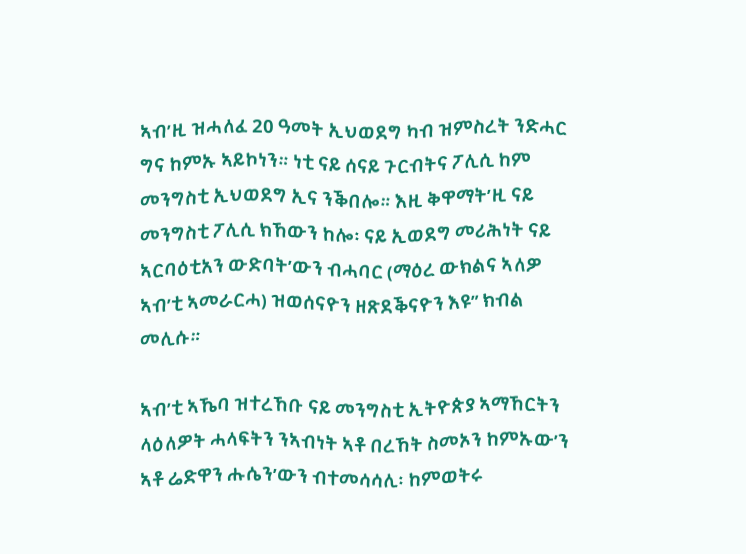ኣብ’ዚ ዝሓለፈ 20 ዓመት ኢህወደግ ካብ ዝምስረት ንድሓር ግና ከምኡ ኣይኮነን። ነቲ ናይ ሰናይ ጉርብትና ፖሊሲ ከም መንግስቲ ኢህወደግ ኢና ንቕበሎ። እዚ ቅዋማት’ዚ ናይ መንግስቲ ፖሊሲ ክኸውን ከሎ፡ ናይ ኢወደግ መሪሕነት ናይ ኣርባዕቲአን ውድባት’ውን ብሓባር (ማዕረ ውክልና ኣለዎ ኣብ’ቲ ኣመራርሓ) ዝወሰናዮን ዘጽደቕናዮን እዩ” ክብል መሊሱ።

ኣብ’ቲ ኣኼባ ዝተረኸቡ ናይ መንግስቲ ኢትዮጵያ ኣማኸርትን ላዕለዎት ሓላፍትን ንኣብነት ኣቶ በረኸት ስመኦን ከምኡው’ን ኣቶ ሬድዋን ሑሴን’ውን ብተመሳሳሊ፡ ከምወትሩ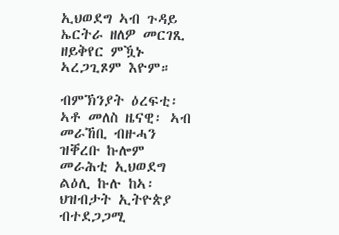ኢህወደግ ኣብ ጉዳይ ኤርትራ ዘለዎ መርገጺ ዘይቅየር ምዃኑ ኣረጋጊጾም እዮም።

ብምኽንያት ዕረፍቲ፡ ኣቶ መለስ ዜናዊ፡ ኣብ መራኸቢ ብዙሓን ዝቐረቡ ኩሎም መራሕቲ ኢህወደግ ልዕሊ ኩሉ ከኣ፡ ህዝብታት ኢትዮጵያ ብተደጋጋሚ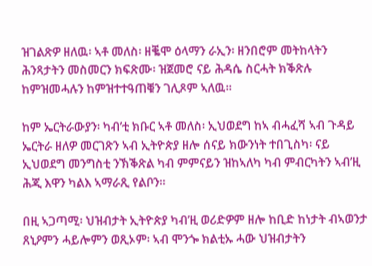ዝገልጽዎ ዘለዉ፡ ኣቶ መለስ፡ ዘቘሞ ዕላማን ራኢን፡ ዘንበሮም መትከላትን ሕንጻታትን መስመርን ክፍጽሙ፡ ዝጀመሮ ናይ ሕዳሴ ስርሓት ክቕጽሉ ከምዝመሓሉን ከምዝተተዓጠቑን ገሊጾም ኣለዉ።

ከም ኤርትራውያን፡ ካብ’ቲ ክቡር ኣቶ መለስ፡ ኢህወደግ ከኣ ብሓፈሻ ኣብ ጉዳይ ኤርትራ ዘለዎ መርገጽን ኣብ ኢትዮጵያ ዘሎ ሰናይ ክውንነት ተበጊስካ፡ ናይ ኢህወደግ መንግስቲ ንኽቕጽል ካብ ምምናይን ዝከኣለካ ካብ ምብርካትን ኣብ’ዚ ሕጂ እዋን ካልእ ኣማራጺ የልቦን።

በዚ ኣጋጣሚ፡ ህዝብታት ኢትዮጵያ ካብ’ዚ ወሪድዎም ዘሎ ከቢድ ከነታት ብኣወንታ ጸኒዖምን ሓይሎምን ወጺኦም፡ ኣብ ሞንጐ ክልቲኡ ሓው ህዝብታትን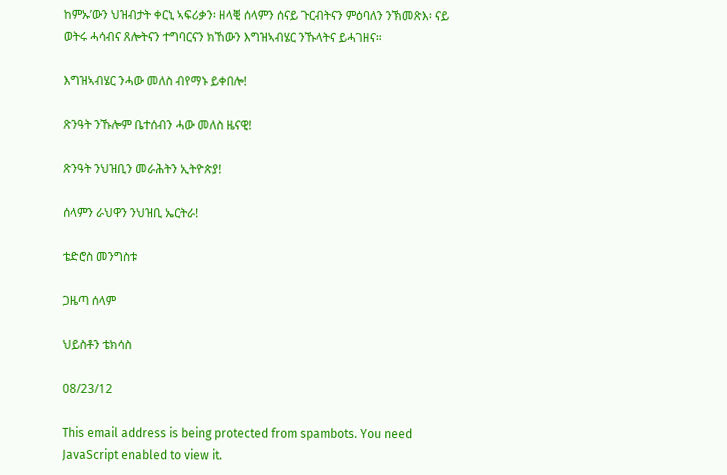ከምኡ’ውን ህዝብታት ቀርኒ ኣፍሪቃን፡ ዘላቒ ሰላምን ሰናይ ጉርብትናን ምዕባለን ንኽመጽእ፡ ናይ ወትሩ ሓሳብና ጸሎትናን ተግባርናን ክኸውን እግዝኣብሄር ንኹላትና ይሓገዘና።

እግዝኣብሄር ንሓው መለስ ብየማኑ ይቀበሎ!

ጽንዓት ንኹሎም ቤተሰብን ሓው መለስ ዜናዊ!

ጽንዓት ንህዝቢን መራሕትን ኢትዮጵያ!

ሰላምን ራህዋን ንህዝቢ ኤርትራ!

ቴድሮስ መንግስቱ

ጋዜጣ ሰላም

ህይስቶን ቴክሳስ

08/23/12

This email address is being protected from spambots. You need JavaScript enabled to view it.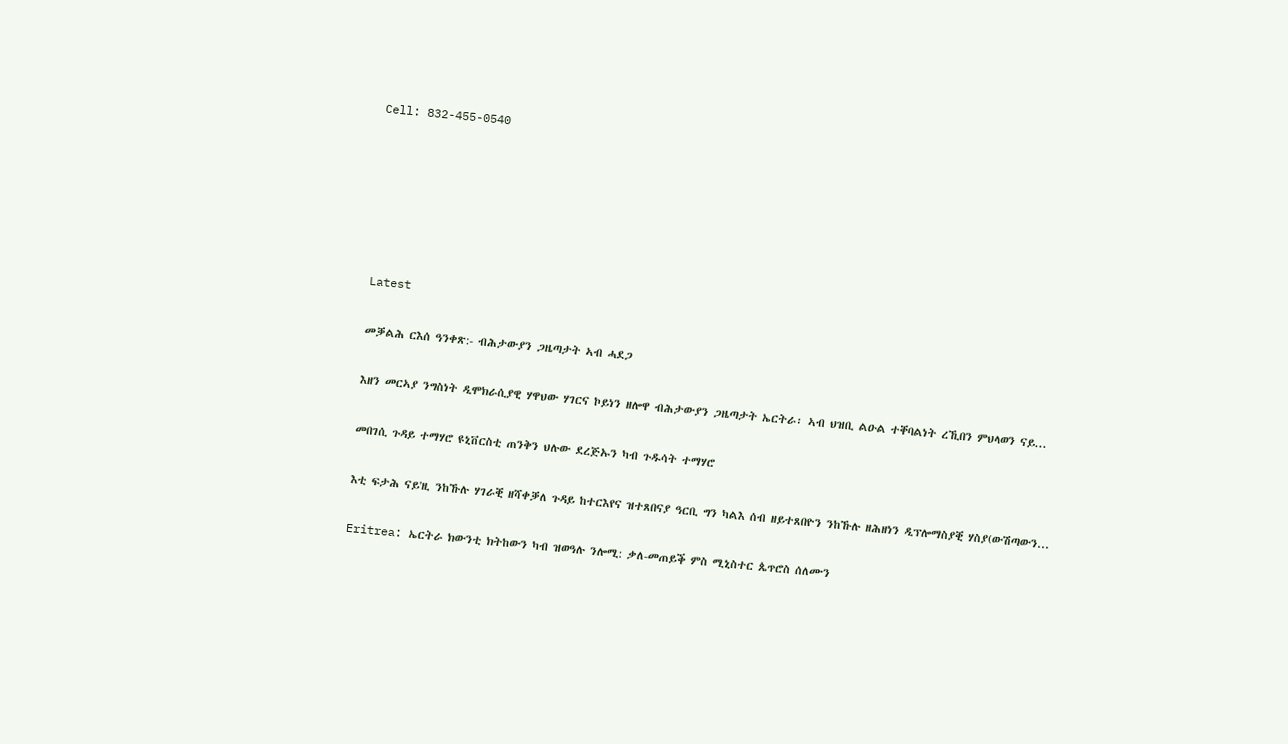Cell: 832-455-0540






Latest

መቓልሕ ርእሰ ዓንቀጽ:- ብሕታውያን ጋዜጣታት ኣብ ሓደጋ

እዘን መርኣያ ንግስነት ዲሞክራሲያዊ ሃዋህው ሃገርና ኮይነን ዘሎዋ ብሕታውያን ጋዜጣታት ኤርትራ፡ ኣብ ህዝቢ ልዑል ተቐባልነት ረኺበን ምህላወን ናይ...

መበገሲ ጉዳይ ተማሃሮ ዩኒቨርስቲ ጠንቅን ህሉው ደረጅኡን ካብ ጉዱሳት ተማሃሮ

እቲ ፍታሕ ናይ'ዚ ንከኹሉ ሃገራቒ ዘሻቀቓለ ጉዳይ ከተርእየና ዝተጸበናያ ዓርቢ ግን ካልእ ሰብ ዘይተጸበዮን ንከኹሉ ዘሕዘነን ዲፕሎማስያቒ ሃስያ(ውሽጣውን...

Eritrea: ኤርትራ ክውንቲ ክትከውን ካብ ዝወዓሉ ንሎሚ: ቃለ-መጠይቕ ምስ ሚኒስተር ጴጥሮስ ሰለሙን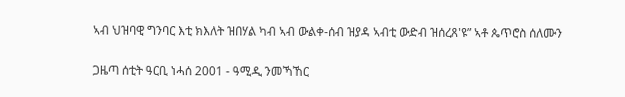ኣብ ህዝባዊ ግንባር እቲ ክእለት ዝበሃል ካብ ኣብ ውልቀ-ሰብ ዝያዳ ኣብቲ ውድብ ዝሰረጸ'ዩ” ኣቶ ጴጥሮስ ሰለሙን

ጋዜጣ ሰቲት ዓርቢ ነሓሰ 2001 - ዓሚዲ ንመኻኸር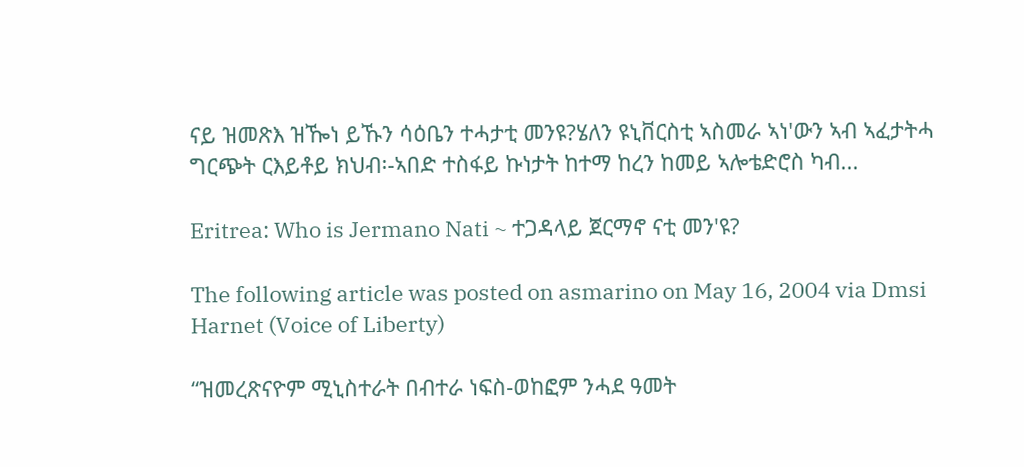ናይ ዝመጽእ ዝዀነ ይኹን ሳዕቤን ተሓታቲ መንዩ?ሄለን ዩኒቨርስቲ ኣስመራ ኣነ'ውን ኣብ ኣፈታትሓ ግርጭት ርእይቶይ ክህብ፡-ኣበድ ተስፋይ ኩነታት ከተማ ከረን ከመይ ኣሎቴድሮስ ካብ...

Eritrea: Who is Jermano Nati ~ ተጋዳላይ ጀርማኖ ናቲ መን'ዩ?

The following article was posted on asmarino on May 16, 2004 via Dmsi Harnet (Voice of Liberty)

“ዝመረጽናዮም ሚኒስተራት በብተራ ነፍስ-ወከፎም ንሓደ ዓመት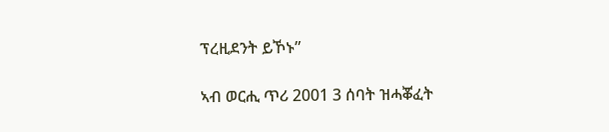ፕረዚደንት ይኾኑ”

ኣብ ወርሒ ጥሪ 2001 3 ሰባት ዝሓቖፈት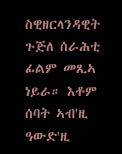ስዊዘርላንዳዊት ጉጅለ ሰራሕቲ ፊልም መጺኣ ነይራ። እቶም ሰባት ኣብ'ዚ ዓውድ'ዚ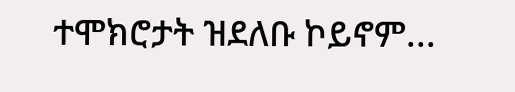ተሞክሮታት ዝደለቡ ኮይኖም...